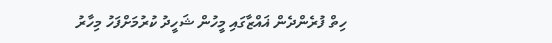ހިތް ފުރެންދެން ޣައްޒާގައި މީހުން ޝަހީދު ކުރުމަށްފަހު މިހާރު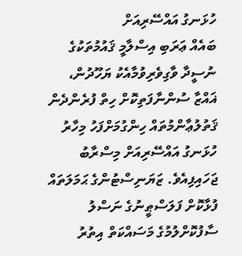ހުޅަނގު އައްސޭރިއަށް
ބައެއް ޢަރަބި އިސްލާމީ ޤައުމުތަކުގެ ނުސީދާ ވާގިވެރިވުމާއެކު ޔަހޫދުން، ޣައްޒާ ސުންނާފަތިކޮށް ހިތް ފުރެންދެން ޤަތުލުޢާންމުތައް ހިންގުމަށްފަހު މިހާރު ހުޅަނގު އައްސޭރިއަށް މިސްރާބު ޖަހައިފިއެވެ. ޒަޔަނިސްޓުންގެ ޙަމަލަތައް ފުޅާކޮށް ފަލަސްޠީނުގެ ނަސްލު ސާފުކޮށްލުމުގެ މަސައްކަތް އިތުރު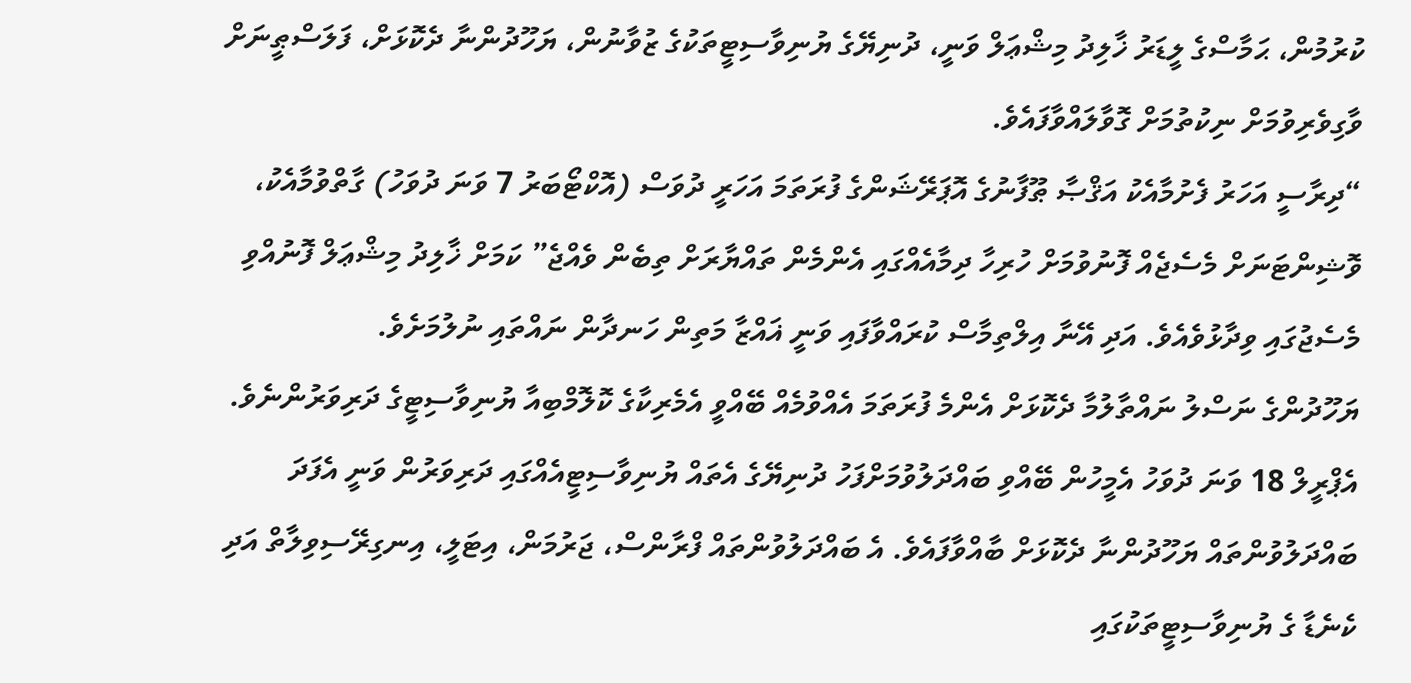ކުރުމުން، ޙަމާސްގެ ލީޑަރު ޚާލިދު މިޝްޢަލް ވަނީ، ދުނިޔޭގެ ޔުނިވާސިޓީތަކުގެ ޒުވާނުން، ޔަހޫދުންނާ ދެކޮޅަށް، ފަލަސްޠީނަށް ވާގިވެރިވުމަށް ނިކުތުމަށް ގޮވާލައްވާފައެވެ.
“ދިރާސީ އަހަރު ފެށުމާއެކު އަޤްޞާ ޠޫފާނުގެ އޮޕަރޭޝަންގެ ފުރަތަމަ އަހަރީ ދުވަސް (އޮކްޓޯބަރު 7 ވަނަ ދުވަހު) ގާތްވުމާއެކު، ވޮޝިންޓަނަށް މެސެޖެއް ފޮނުވުމަށް ހުރިހާ ދިމާއެއްގައި އެންމެން ތައްޔާރަށް ތިބެން ވެއްޖެ” ކަމަށް ޚާލިދު މިޝްޢަލް ފޮނުއްވި މެސެޖުގައި ވިދާޅުވެއެވެ. އަދި އޭނާ އިލްތިމާސް ކުރައްވާފައި ވަނީ ޣައްޒާ މަތިން ހަނދާން ނައްތައި ނުލުމަށެވެ.
ޔަހޫދުންގެ ނަސްލު ނައްތާލުމާ ދެކޮޅަށް އެންމެ ފުރަތަމަ އެއްވުމެއް ބޭއްވީ އެމެރިކާގެ ކޮލޮމްބިއާ ޔުނިވާސިޓީގެ ދަރިވަރުންނެވެ. އެޕްރީލް 18 ވަނަ ދުވަހު އެމީހުން ބޭއްވި ބައްދަލުވުމަށްފަހު ދުނިޔޭގެ އެތައް ޔުނިވާސިޓީއެއްގައި ދަރިވަރުން ވަނީ އެފަދަ ބައްދަލުވުންތައް ޔަހޫދުންނާ ދެކޮޅަށް ބާއްވާފައެވެ. އެ ބައްދަލުވުންތައް ފްރާންސް، ޖަރުމަން، އިޓަލީ، އިނގިރޭސިވިލާތް އަދި ކެނެޑާ ގެ ޔުނިވާސިޓީތަކުގައި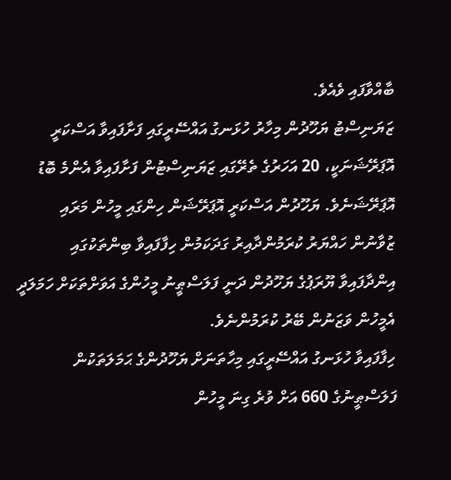ބާއްވާފައި ވެއެވެ.
ޒަޔަނިސްޓު ޔަހޫދުން މިހާރު ހުޅަނގު އައްސޭރީގައި ފަށާފައިވާ އަސްކަރީ އޮޕަރޭޝަނަކީ، 20 އަހަރުގެ ތެރޭގައި ޒަޔަނިސްޓުން ފަށާފައިވާ އެންމެ ބޮޑު އޮޕަރޭޝަނެވެ. ޔަހޫދުން އަސްކަރީ އޮޕަރޭޝަން ހިންގައި މީހުން މަރައި ޒުވާނުން ހައްޔަރު ކުރަމުންދާއިރު ގަދަކަމުން ހިފާފައިވާ ބިންތަކުގައި އިންދާފައިވާ ޔޫރަޕުގެ ޔަހޫދުން ދަނީ ފަލަސްޠީނު މީހުންގެ އަވަށްތަކަށް ހަމަލަދީ އެމީހުން ވަޒަނުން ބޭރު ކުރަމުންނެވެ.
ހިފާފައިވާ ހުޅަނގު އައްސޭރީގައި މިހާތަނަށް ޔަހޫދުންގެ ޙަމަލަތަކުން ފަލަސްޠީނުގެ 660 އަށް ވުރެ ގިނަ މީހުން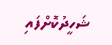ޝަހީދުކޮށްފައި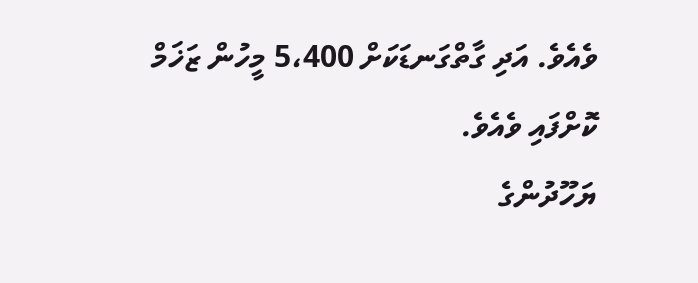ވެއެވެ. އަދި ގާތްގަނޑަކަށް 5،400 މީހުން ޒަޚަމް ކޮށްފައި ވެއެވެ.
ޔަހޫދުންގެ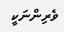ވެރިންނަކީ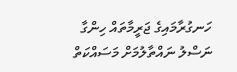ހަނގުރާމައިގެ ޖަރީމާތައް ހިންގާ ނަސްލު ނައްތާލުމަށް މަސައްކަތް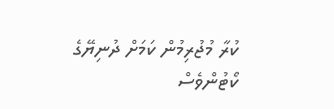ކުރާ މުޖުރިމުން ކަމަށް ދުނިޔޭގެ ކޯޓުންވެސް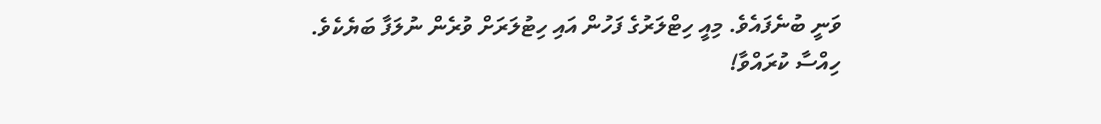ވަނީ ބުނެފައެވެ. މިއީ ހިޓްލަރުގެ ފަހުން އައި ހިޓުލަރަށް ވުރެން ނުލަފާ ބަޔެކެވެ.
ހިއްސާ ކުރައްވާ!